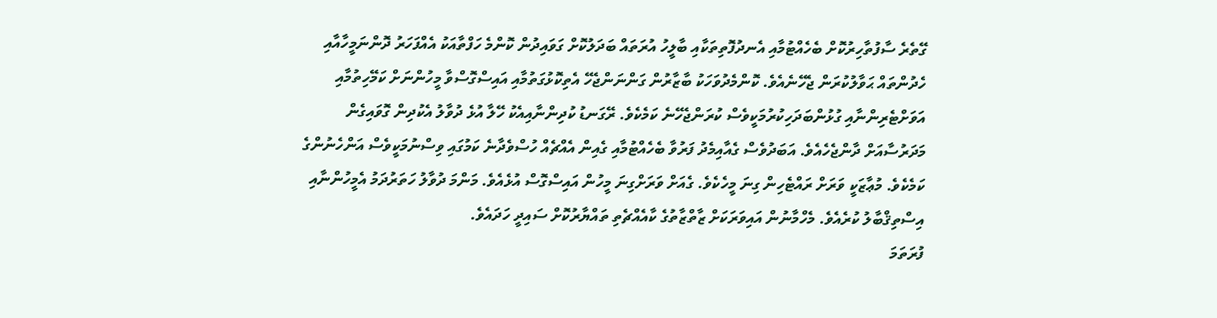ގޭތެރެ ސާފުތާހިރުކޮށް ބެހެއްޓުމާއި އެނދުފޮތިތަކާއި ބާލީހު އުރަތައް ބަދަލުކޮށް ގަވައިދުން ކޮންމެ ހަފްތާއަކު އެއްފަހަރު ދޮންނަމީހާއާއި ހެދުންތައް ޙަވާލުކުރަން ޖެހޭނެއެވެ. ކޮންމެދުވަހަކު ބާޒާރުން ގަންނަންޖެހޭ އެތިކޮޅުގަތުމާއި އައިސްގޮސްވާ މީހުންނަށް ކަމޭހިތުމާއި އަވަށްޓެރިންނާއި ގުޅުންބަދަހިކުރުމަކީވެސް ކުރަންޖެހޭނެ ކަމެކެވެ. ރޭގަނޑު ކުދިންނާއިއެކު ހޭލާ އުޅެ ދުވާލު އެކުދިން ގޮވައިގެން މަދަރުސާއަށް ދާންޖެހެއެވެ. އަބަދުވެސް ގެއާއިމެދު ފަރުވާ ބެހެއްޓުމާއި ގެއިން އެއްޗެއް ހުސްވެދާނެ ކަމުގައި ވިސްނުމަކީވެސް އަންހެނުންގެ ކަމެކެވެ. މުޢާޒަކީ ވަރަށް ރައްޓެހިން ގިނަ މީހެކެވެ. ގެއަށް ވަރަށްގިނަ މީހުން އައިސްގޮސް އުޅެއެވެ. މަންމަ ދުވާލު ހަތަރުދަމު އެމީހުންނާއި އިސްތިޤްބާލު ކުރެއެވެ. މެހްމާނުން އައިވަރަކަށް ޒާތްޒާތުގެ ކާއެއްޗެތި ތައްޔާރުކޮށް ސައިދީ ހަދައެވެ.
ފުރަތަމަ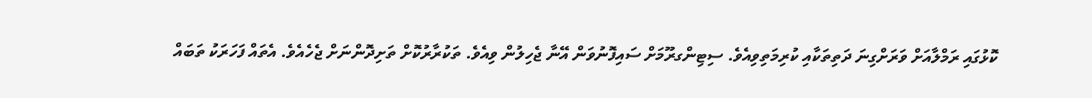ކޮޅުގައި ރަމްލާއަށް ވަރަށްގިނަ ދަތިތަކާއި ކުރިމަތިވިއެވެ. ސިޓިންގރޫމަށް ސައިފޮނުވަން އޭނާ ޖެހިލުން ވިއެވެ. ތަކުރާރުކޮށް ތަށިދޮންނަށް ޖެހެއެވެ. އެތައް ފަހަރަކު ތަބައް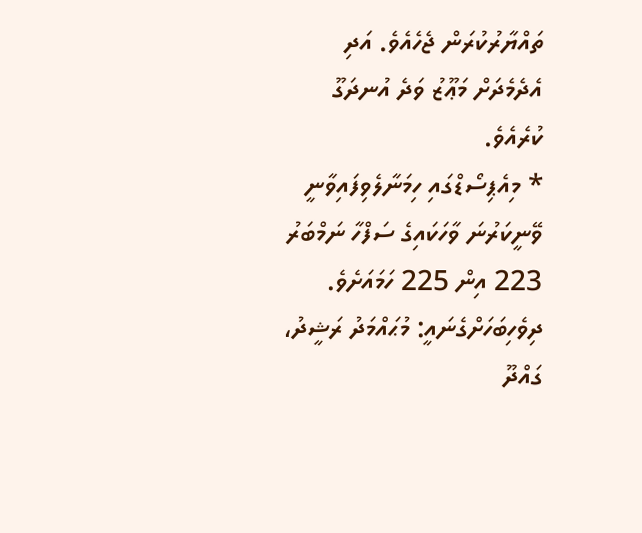ތައްޔާރުކުރަން ޖެހެއެވެ. އަދި އެދެމެދަށް މަޢޫޒު ވަދެ އުނދަގޫ ކުރެއެވެ.
* މިއެޕިސޯޑްގައި ހިމަނާލެވިފައިވާނީ ވޭނީކަރުނަ ވާހަކައިގެ ސަފްހާ ނަމްބަރު 223 އިން 225 ހަމައަށެވެ.
ދިވެހިބަހަށްގެނައީ: މުޙައްމަދު ރަޝީދު، ގައްދޫ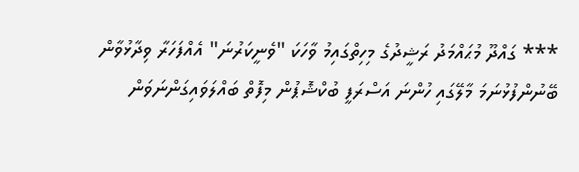*** ގައްދޫ މުޙައްމަދު ރަޝީދުގެ މިހިތްގައިމު ވާހަކަ "ވެނީކަރުނަ" އެއްފަހަރާ ވިދާޅުވާން ބޭނުންފުޅުނަމަ މާލޭގައި ހުންނަ އަސްރަފީ ބުކްޝޮޕުން މިފޮތް ބައްލަވައިގަންނަވަން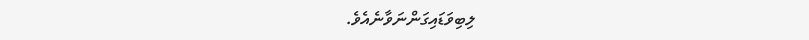ލިބިވަޑައިގަންނަވާނެއެވެ.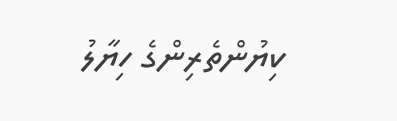ކިޔުންތެރިންގެ ހިޔާލު